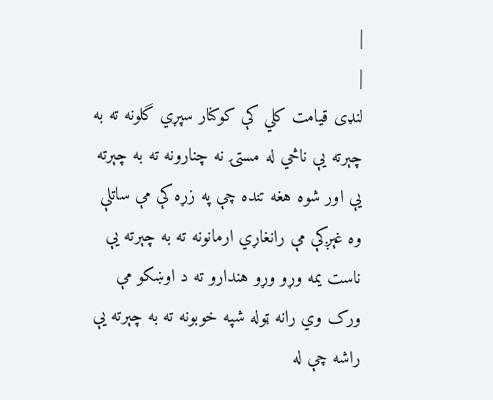|
|
لنډی قيامت کلي کې کوکنار سپړي گلونه ته به چېرته يې ناڅي له مستۍ نه چنارونه ته به چېرته يې اور شوه هغه تنده چې په زړه کې مې ساتلې وه غېږکې مې رانغاړي ارمانونه ته به چېرته يې ناست يمه وړو وړو هندارو ته د اوښکو مې ورک وي رانه ټوله شپه خوبونه ته به چېرته يې راشه چې له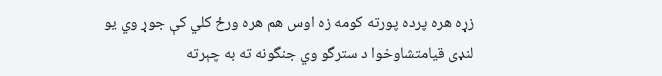زړه هره پرده پورته کومه زه اوس هم هره ورځ کلي کې جوړ وي يو لنډی قيامتشاوخوا د سترگو وي جنگونه ته به چېرته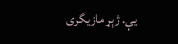يې. ژېړ مازيگرى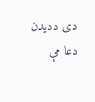دى دديدن دعا مې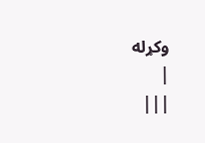وکړله
|
|||